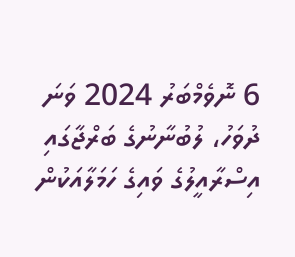6 ނޮވެމްބަރު 2024 ވަނަ ދުވަހު، ލުބުނާނުގެ ބަރްޖާގައި އިސްރާއީލުގެ ވައިގެ ހަމަލާއަކުން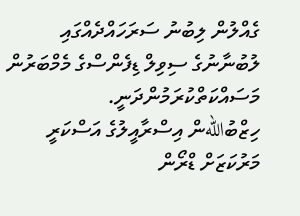ގެއްލުން ލިބުނު ސަރަހައްދެއްގައި ލުބުނާނުގެ ސިވިލް ޑިފެންސްގެ މެމްބަރުން މަސައްކަތްކުރަމުންދަނީ.
ހިޒްބުاللهން އިސްރާއީލުގެ އަސްކަރީ މަރުކަޒަށް ޑްރޯން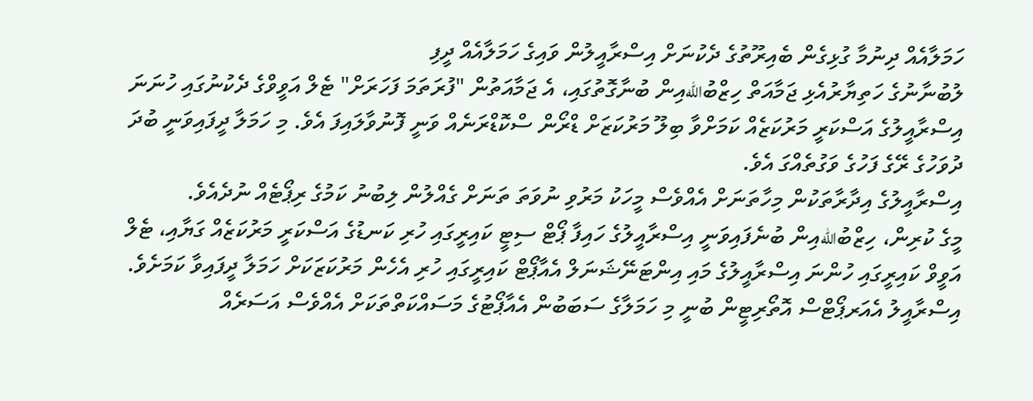ހަމަލާއެއް ދިނުމާ ގުޅިގެން ބެއިރޫތުގެ ދެކުނަށް އިސްރާއީލުން ވައިގެ ހަމަލާއެއް ދީފި
ލުބުނާނުގެ ހަތިޔާރުއެޅި ޖަމާއަތް ހިޒްބުاللهއިން ބުނާގޮތުގައި، އެ ޖަމާއަތުން "ފުރަތަމަ ފަހަރަށް" ޓެލް އަވީވްގެ ދެކުނުގައި ހުނަނަ އިސްރާއީލުގެ އަސްކަރީ މަރުކަޒެއް ކަމަށްވާ ބިލޫ މަރުކަޒަށް ޑްރޯން ސްކޮޑްރަނެއް ވަނީ ފޮނުވާލައިފަ އެވެ. މި ހަމަލާ ދީފައިވަނީ ބުދަ ދުވަހުގެ ރޭގެ ފަހުގެ ވަގުތެއްގަ އެވެ.
އިސްރާއީލުގެ އިދާރާތަކުން މިހާތަނަށް އެއްވެސް މީހަކު މަރުވި ނުވަތަ ތަނަށް ގެއްލުން ލިބުނު ކަމުގެ ރިޕޯޓެއް ނުދެއެވެ.
މީގެ ކުރިން، ހިޒްބުاللهއިން ބުނެފައިވަނީ އިސްރާއީލުގެ ހައިފާ ޕޯޓް ސިޓީ ކައިރީގައި ހުރި ކަނޑުގެ އަސްކަރީ މަރުކަޒެއް ގަޔާއި، ޓެލް އަވީވް ކައިރީގައި ހުންނަ އިސްރާއީލުގެ މައި އިންޓަނޭޝަނަލް އެއާޕޯޓް ކައިރީގައި ހުރި އެހެން މަރުކަޒަކަށް ހަމަލާ ދީފައިވާ ކަމަށެވެ. އިސްރާއީލު އެއަރޕޯޓްސް އޮތޯރިޓީން ބުނީ މި ހަމަލާގެ ސަބަބުން އެއާޕޯޓުގެ މަސައްކަތްތަކަށް އެއްވެސް އަސަރެއް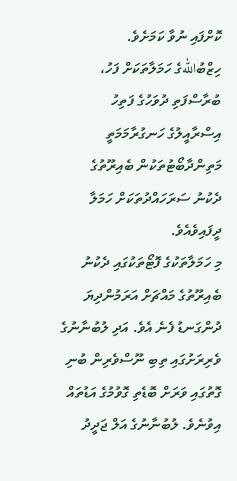ކޮށްފައި ނުވާ ކަމަށެވެ.
ހިޒްބުاللهގެ ހަމަލާތަކަށް ފަހު، ބުރާސްފަތި ދުވަހުގެ ފަތިހު އިސްރާއީލުގެ ހަނގުރާމަމަތީ މަތިންދާބޯޓުތަކުން ބެއިރޫތުގެ ދެކުނު ސަރަހައްދުތަކަށް ހަމަލާ ދީފައިވެއެވެ.
މި ހަމަލާތަކުގެ ފޮޓޯތަކުގައި ދެކުނު ބެއިރޫތުގެ މައްޗަށް އަރަމުންދިޔަ ދުންގަނޑު ފެނެ އެވެ. އަދި ލުބުނާނުގެ ވެރިރަށުގައި ތިބި ނޫސްވެރިން ބުނި ގޮތުގައި ވަރަށް ބޮޑެތި ގޮވުމުގެ އަޑުތައް އިވުނެވެ. ލުބުނާނުގެ އަލް ޖަދީދު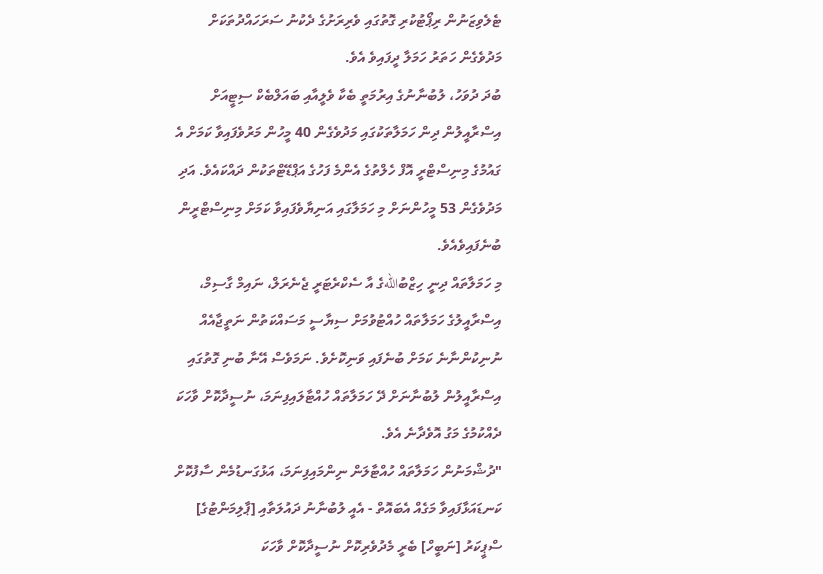ޓެލެވިޒަނުން ރިޕޯޓުކުރި ގޮތުގައި ވެރިރަށުގެ ދެކުނު ސަރަހައްދުތަކަށް މަދުވެގެން ހަތަރު ހަމަލާ ދީފައިވެ އެވެ.
ބުދަ ދުވަހު، ލުބުނާނުގެ އިރުމަތީ ބެކާ ވެލީއާއި ބައަލްބެކް ސިޓީއަށް އިސްރާއީލުން ދިން ހަމަލާތަކުގައި މަދުވެގެން 40 މީހުން މަރުވެފައިވާ ކަމަށް އެ ގައުމުގެ މިނިސްޓްރީ އޮފް ހެލްތުގެ އެންމެ ފަހުގެ އަޕްޑޭޓްތަކުން ދައްކައެވެ. އަދި މަދުވެގެން 53 މީހުންނަށް މި ހަމަލާގައި އަނިޔާވެފައިވާ ކަމަށް މިނިސްޓްރީން ބުނެފައިވެއެވެ.
މި ހަމަލާތައް ދިނީ ހިޒްބުاللهގެ އާ ސެކްރެޓަރީ ޖެނެރަލް، ނައިމް ގާސިމް، އިސްރާއީލުގެ ހަމަލާތައް ހުއްޓުވުމަށް ސިޔާސީ މަސައްކަތުން ނަތީޖާއެއް ނުނިކުންނާނެ ކަމަށް ބުނެފައި ވަނިކޮށެވެ. ނަމަވެސް އޭނާ ބުނި ގޮތުގައި އިސްރާއީލުން ލުބުނާނަށް ދޭ ހަމަލާތައް ހުއްޓާލައިފިނަމަ، ނުސީދާކޮށް ވާހަކަ ދެއްކުމުގެ މަގު އޮވެދާނެ އެވެ.
"ދުޝްމަނުން ހަމަލާތައް ހުއްޓާލަން ނިންމައިފިނަމަ، އަޅުގަނޑުމެން ސާފުކޮށް ކަނޑައަޅާފައިވާ މަގެއް އެބައޮތް - އެއީ ލުބުނާނު ދައުލަތާއި [ޕާލިމަންޓުގެ] ސްޕީކަރު [ނަބީހް] ބެރީ މެދުވެރިކޮށް ނުސީދާކޮށް ވާހަކަ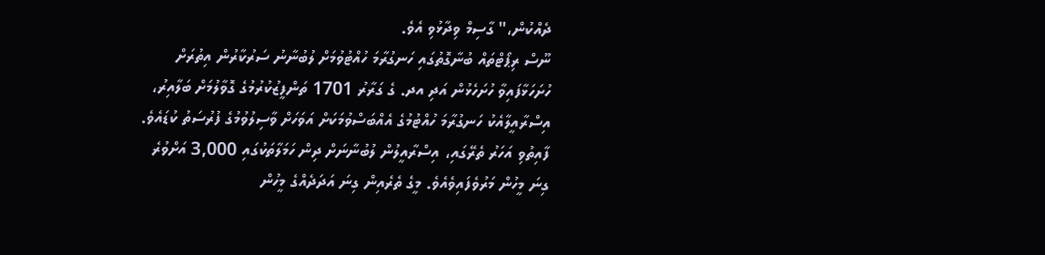ދެއްކުން،" ގާސިމް ވިދާޅުވި އެވެ.
ނޫސް ރިޕޯޓްތައް ބުނާގޮތުގައި ހަނގުރާމަ ހުއްޓުވުމަށް ލުބުނާނު ސަރުކާރުން އިތުރަށް ހުށަހަޅާފައިވާ ހުށަހެޅުން އަދި އދ. ގެ ގަރާރު 1701 ތަންފީޒުކުރުމުގެ ގޮވާލުމަށް ބަލާއިރު، އިސްރާއީލާއެކު ހަނގުރާމަ ހުއްޓުމުގެ އެއްބަސްވުމަކަށް އަވަހަށް ވާސިލުވުމުގެ ފުރުސަތު ކުޑައެވެ.
ފާއިތުވި އަހަރު ތެރޭގައި، އިސްރާއީލުން ލުބުނާނަށް ދިން ހަމަލާތަކުގައި 3,000 އަށްވުރެ ގިނަ މީހުން މަރުވެފައިވެއެވެ. މީގެ ތެރެއިން ގިނަ އަދަދެއްގެ މީހުން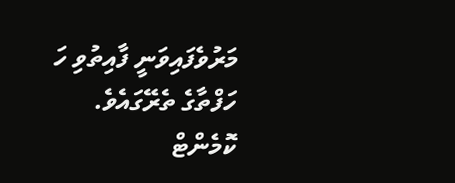މަރުވެފައިވަނީ ފާއިތުވި ހަ ހަފްތާގެ ތެރޭގައެވެ.
ކޮމެންޓް